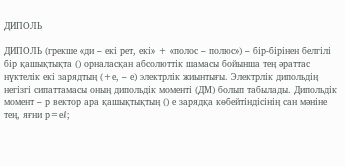ДИПОЛЬ

ДИПОЛЬ (грекше «ди – екі рет, екі» + «полос – полюс») – бір-бірінен белгілі бір қашықтықта () орналасқан абсолюттік шамасы бойынша тең әраттас нүктелік екі зарядтың (+е, – е) электрлік жиынтығы. Электрлік дипольдің негізгі сипаттамасы оның дипольдік моменті (ДМ) болып табылады. Дипольдік момент – р вектор ара қашықтықтың () е зарядқа көбейтіндісінің сан мәніне тең, яғни р=еℓ;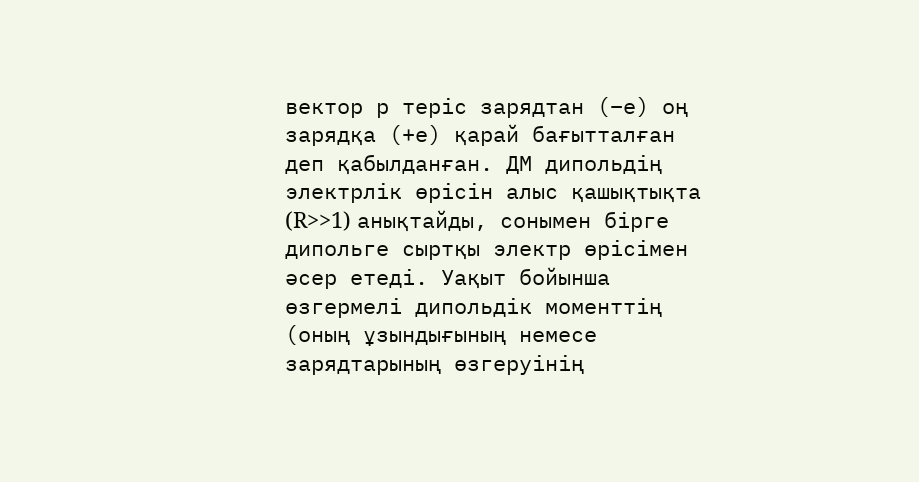вектор р теріс зарядтан (–е) оң зарядқа (+е) қарай бағытталған деп қабылданған. ДМ дипольдің электрлік өрісін алыс қашықтықта (R>>1) анықтайды, сонымен бірге дипольге сыртқы электр өрісімен әсер етеді. Уақыт бойынша өзгермелі дипольдік моменттің (оның ұзындығының немесе зарядтарының өзгеруінің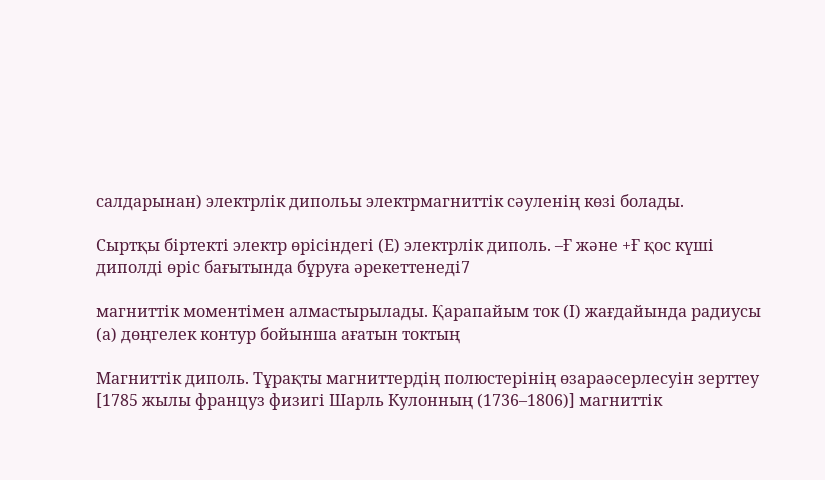салдарынан) электрлік дипольы электрмагниттік сәуленің көзі болады.

Сыртқы біртекті электр өрісіндегі (Е) электрлік диполь. –Ғ және +Ғ қос күші диполді өріс бағытында бұруға әрекеттенеді7

магниттік моментімен алмастырылады. Қарапайым ток (І) жағдайында радиусы (а) дөңгелек контур бойынша ағатын токтың

Магниттік диполь. Тұрақты магниттердің полюстерінің өзараәсерлесуін зерттеу [1785 жылы француз физигі Шарль Кулонның (1736–1806)] магниттік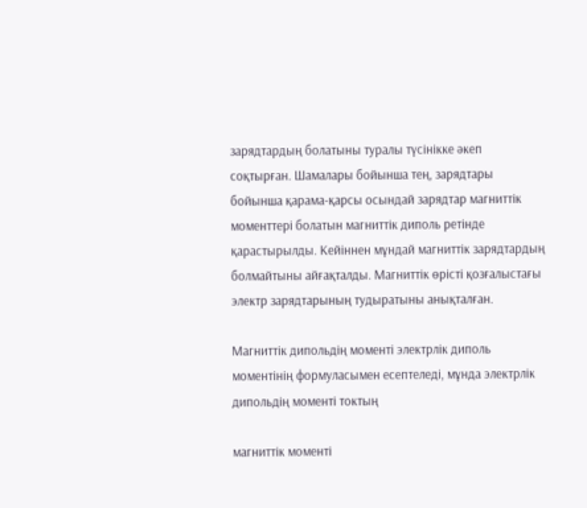зарядтардың болатыны туралы түсінікке әкеп соқтырған. Шамалары бойынша тең, зарядтары бойынша қарама-қарсы осындай зарядтар магниттік моменттері болатын магниттік диполь ретінде қарастырылды. Кейіннен мұндай магниттік зарядтардың болмайтыны айғақталды. Магниттік өрісті қозғалыстағы электр зарядтарының тудыратыны анықталған.

Магниттік дипольдің моменті электрлік диполь моментінің формуласымен есептеледі, мұнда электрлік дипольдің моменті токтың

магниттік моменті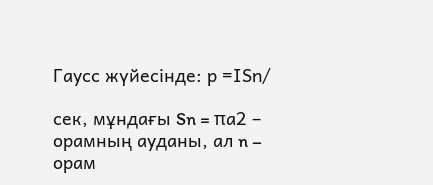Гаусс жүйесінде: р =ІSn/

сек, мұндағы Sn = πа2 – орамның ауданы, ал n – орам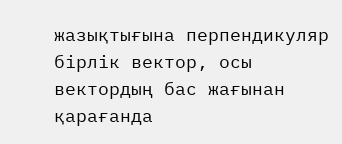жазықтығына перпендикуляр бірлік вектор, осы вектордың бас жағынан қарағанда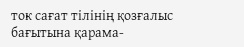ток сағат тілінің қозғалыс бағытына қарама-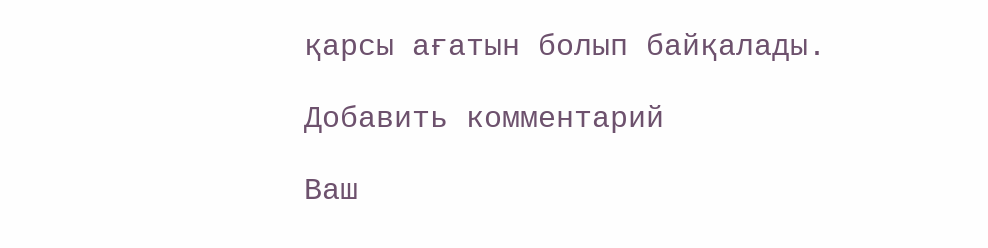қарсы ағатын болып байқалады.

Добавить комментарий

Ваш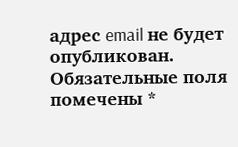адрес email не будет опубликован. Обязательные поля помечены *